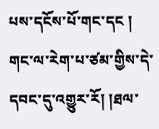པས་དངོས་པོ་གང་དང ། གང་ལ་རེག་པ་ཙམ་གྱིས་དེ་དབང་དུ་འགྱུར་རོ། །ཐལ་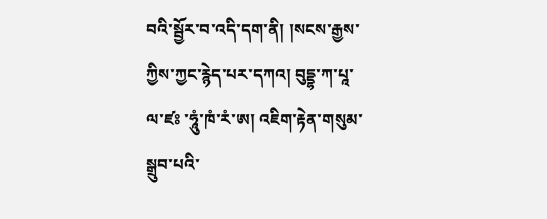བའི་སྦྱོར་བ་འདི་དག་ནི། །སངས་རྒྱས་ཀྱིས་ཀྱང་རྙེད་པར་དཀའ། བུདྡྷ་ཀ་པཱ་ལ་ཛཿ ་ཧཱུཾ་ཁཾ་རཾ་ཨ། འཇིག་རྟེན་གསུམ་སྒྲུབ་པའི་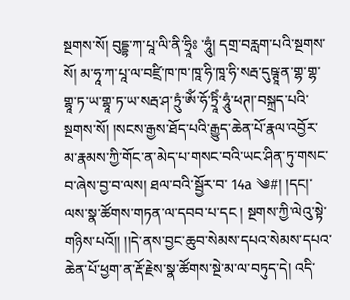སྔགས་སོ། བུདྡྷ་ཀ་པཱ་ལི་ནི་ཧྲཱིཿ ་ཧཱུཾ། དགྲ་བརླག་པའི་སྔགས་སོ། མ་ཧཱ་ཀ་པཱ་ལ་བཛྲི་ཁ་ཁ་ཁཱ་ཧི་ཁཱ་ཧི་སརྦ་དུཥྚཱ་ན་གྷ་གྷ་གྷཱ་ཏ་ཡ་གྷཱ་ཏ་ཡ་སརྦ་ཤ་ཏྲུཾ་ཨོཾ་ཧོ་ཏྲཱིཾ་ཧཱུཾ་ཕཊ།་བསྐྲད་པའི་སྔགས་སོ། །སངས་རྒྱས་ཐོད་པའི་རྒྱུད་ཆེན་པོ་རྣལ་འབྱོར་མ་རྣམས་ཀྱི་གོང་ན་མེད་པ་གསང་བའི་ཡང་ཤིན་ཏུ་གསང་བ་ཞེས་བྱ་བ་ལས། ཐལ་བའི་སྦྱོར་བ་ 14a ༄#། །དང།་ལས་སྣ་ཚོགས་གཏན་ལ་དབབ་པ་དང ། སྔགས་ཀྱི་ལེའུ་སྟེ་གཉིས་པའོ།། །།དེ་ནས་བྱང་ཆུབ་སེམས་དཔའ་སེམས་དཔའ་ཆེན་པོ་ཕྱག་ན་རྡོ་རྗེས་སྣ་ཚོགས་སྔེ་མ་ལ་བཏུད་དེ། འདི་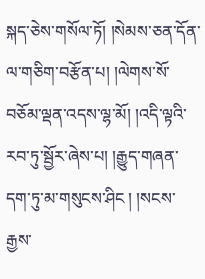སྐད་ཅེས་གསོལ་ཏོ། །སེམས་ཅན་དོན་ལ་གཅིག་བརྩོན་པ། །ལེགས་སོ་བཅོམ་ལྡན་འདས་ལྷ་མོ། །འདི་ལྟའི་རབ་ཏུ་སྦྱོར་ཞེས་པ། །རྒྱུད་གཞན་དག་ཏུ་མ་གསུངས་ཤིང ། །སངས་རྒྱས་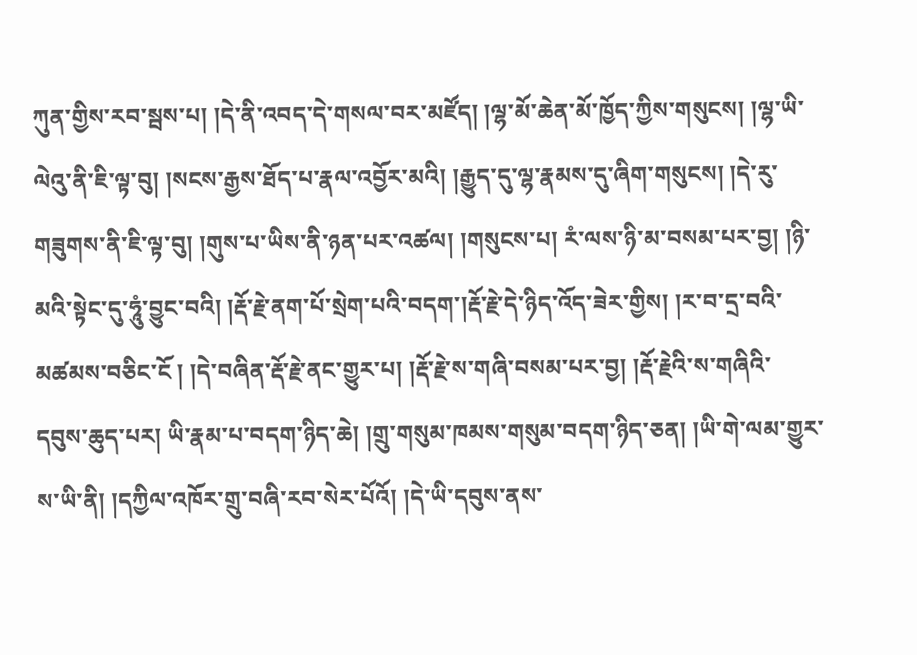ཀུན་གྱིས་རབ་སྦས་པ། །དེ་ནི་འབད་དེ་གསལ་བར་མཛོད། །ལྷ་མོ་ཆེན་མོ་ཁྱོད་ཀྱིས་གསུངས། །ལྷ་ཡི་ལེའུ་ནི་ཇི་ལྟ་བུ། །སངས་རྒྱས་ཐོད་པ་རྣལ་འབྱོར་མའི། །རྒྱུད་དུ་ལྷ་རྣམས་དུ་ཞིག་གསུངས། །དེ་རུ་གཟུགས་ནི་ཇི་ལྟ་བུ། །གུས་པ་ཡིས་ནི་ཉན་པར་འཚལ། །གསུངས་པ། རཾ་ལས་ཉི་མ་བསམ་པར་བྱ། །ཉི་མའི་སྟེང་དུ་ཧཱུཾ་བྱུང་བའི། །རྡོ་རྗེ་ནག་པོ་སྲེག་པའི་བདག་།རྡོ་རྗེ་དེ་ཉིད་འོད་ཟེར་གྱིས། །ར་བ་དྲ་བའི་མཚམས་བཅིང་ངོ ། །དེ་བཞིན་རྡོ་རྗེ་ནང་གྱུར་པ། །རྡོ་རྗེ་ས་གཞི་བསམ་པར་བྱ། །རྡོ་རྗེའི་ས་གཞིའི་དབུས་ཆུད་པར། ཡི་རྣམ་པ་བདག་ཉིད་ཆེ། །གྲུ་གསུམ་ཁམས་གསུམ་བདག་ཉིད་ཅན། །ཡི་གེ་ལམ་གྱུར་ས་ཡི་ནི། །དཀྱིལ་འཁོར་གྲུ་བཞི་རབ་སེར་པོའོ། །དེ་ཡི་དབུས་ནས་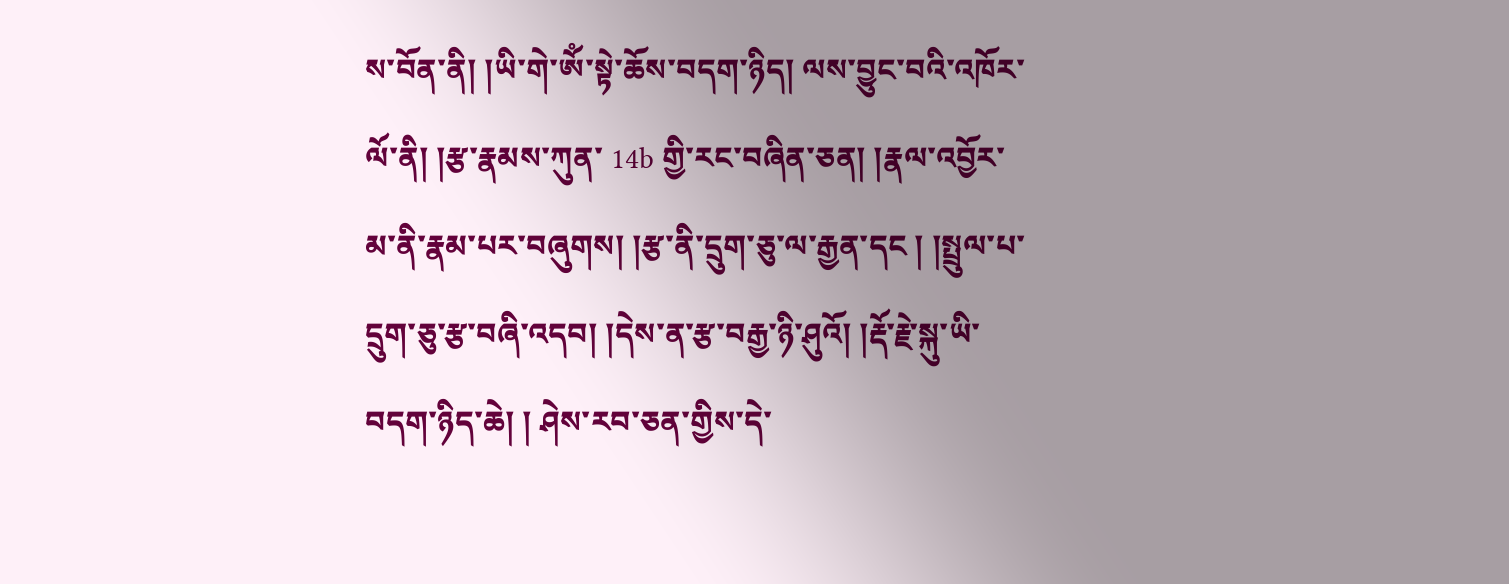ས་བོན་ནི། །ཡི་གེ་ཨོཾ་སྟེ་ཆོས་བདག་ཉིད། ལས་བྱུང་བའི་འཁོར་ལོ་ནི། །རྩ་རྣམས་ཀུན་ 14b གྱི་རང་བཞིན་ཅན། །རྣལ་འབྱོར་མ་ནི་རྣམ་པར་བཞུགས། །རྩ་ནི་དྲུག་ཅུ་ལ་རྒྱན་དང ། །སྤྲུལ་པ་དྲུག་ཅུ་རྩ་བཞི་འདབ། །དེས་ན་རྩ་བརྒྱ་ཉི་ཤུའོ། །རྡོ་རྗེ་སྐུ་ཡི་བདག་ཉིད་ཆེ། ། ཤེས་རབ་ཅན་གྱིས་དེ་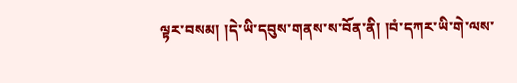ལྟར་བསམ། །དེ་ཡི་དབུས་གནས་ས་བོན་ནི། །བཾ་དཀར་ཡི་གེ་ལས་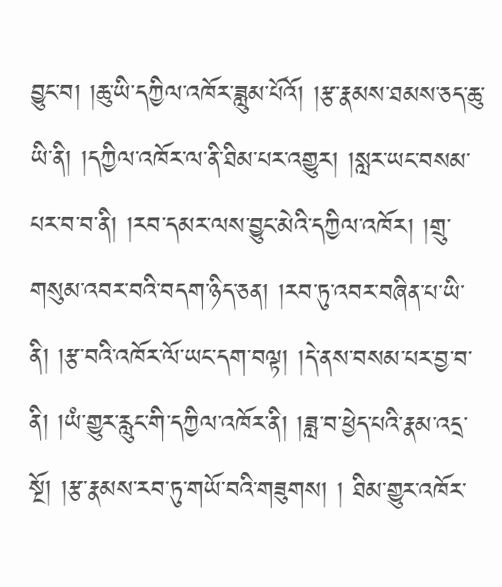བྱུང་བ། །ཆུ་ཡི་དཀྱིལ་འཁོར་ཟླུམ་པོའོ། །རྩ་རྣམས་ཐམས་ཅད་ཆུ་ཡི་ནི། །དཀྱིལ་འཁོར་ལ་ནི་ཐིམ་པར་འགྱུར། །སླར་ཡང་བསམ་པར་བ་བ་ནི། །རབ་དམར་ལས་བྱུང་མེའི་དཀྱིལ་འཁོར། །གྲུ་གསུམ་འབར་བའི་བདག་ཉིད་ཅན། །རབ་ཏུ་འབར་བཞིན་པ་ཡི་ནི། །རྩ་བའི་འཁོར་ལོ་ཡང་དག་བལྟ། །དེ་ནས་བསམ་པར་བྱ་བ་ནི། །ཡཾ་གྱུར་རླུང་གི་དཀྱིལ་འཁོར་ནི། །ཟླ་བ་ཕྱེད་པའི་རྣམ་འདྲ་སྔོ། །རྩ་རྣམས་རབ་ཏུ་གཡོ་བའི་གཟུགས། ། ཐིམ་གྱུར་འཁོར་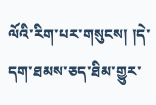ལོའི་རིག་པར་གསུངས། །དེ་དག་ཐམས་ཅད་ཐིམ་གྱུར་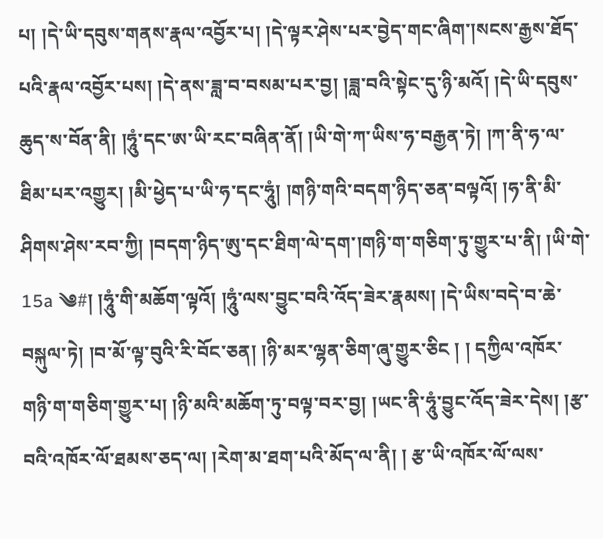པ། །དེ་ཡི་དབུས་གནས་རྣལ་འབྱོར་པ། །དེ་ལྟར་ཤེས་པར་བྱེད་གང་ཞིག་།སངས་རྒྱས་ཐོད་པའི་རྣལ་འབྱོར་པས། །དེ་ནས་ཟླ་བ་བསམ་པར་བྱ། །ཟླ་བའི་སྟེང་དུ་ཉི་མའོ། །དེ་ཡི་དབུས་ཆུད་ས་བོན་ནི། །ཧཱུཾ་དང་ཨ་ཡི་རང་བཞིན་ནོ། །ཡི་གེ་ཀ་ཡིས་ཧ་བརྒྱན་ཏེ། །ཀ་ནི་ཧ་ལ་ཐིམ་པར་འགྱུར། །མི་ཕྱེད་པ་ཡི་ཧ་དང་ཧཱུཾ། །གཉི་གའི་བདག་ཉིད་ཅན་བལྟའོ། །ཧ་ནི་མི་ཤིགས་ཤེས་རབ་ཀྱི། །བདག་ཉིད་ཨུ་དང་ཐིག་ལེ་དག་།གཉི་ག་གཅིག་ཏུ་གྱུར་པ་ནི། །ཡི་གེ་ 15a ༄#། །ཧཱུཾ་གི་མཆོག་ལྟའོ། །ཧཱུཾ་ལས་བྱུང་བའི་འོད་ཟེར་རྣམས། །དེ་ཡིས་བདེ་བ་ཆེ་བསྐུལ་ཏེ། །བ་མོ་ལྟ་བུའི་རི་བོང་ཅན། །ཉི་མར་ལྷན་ཅིག་ཞུ་གྱུར་ཅིང ། ། དཀྱིལ་འཁོར་གཉི་ག་གཅིག་གྱུར་པ། །ཉི་མའི་མཆོག་ཏུ་བལྟ་བར་བྱ། །ཡང་ནི་ཧཱུཾ་བྱུང་འོད་ཟེར་དེས། །རྩ་བའི་འཁོར་ལོ་ཐམས་ཅད་ལ། །རེག་མ་ཐག་པའི་མོད་ལ་ནི། ། རྩ་ཡི་འཁོར་ལོ་ལས་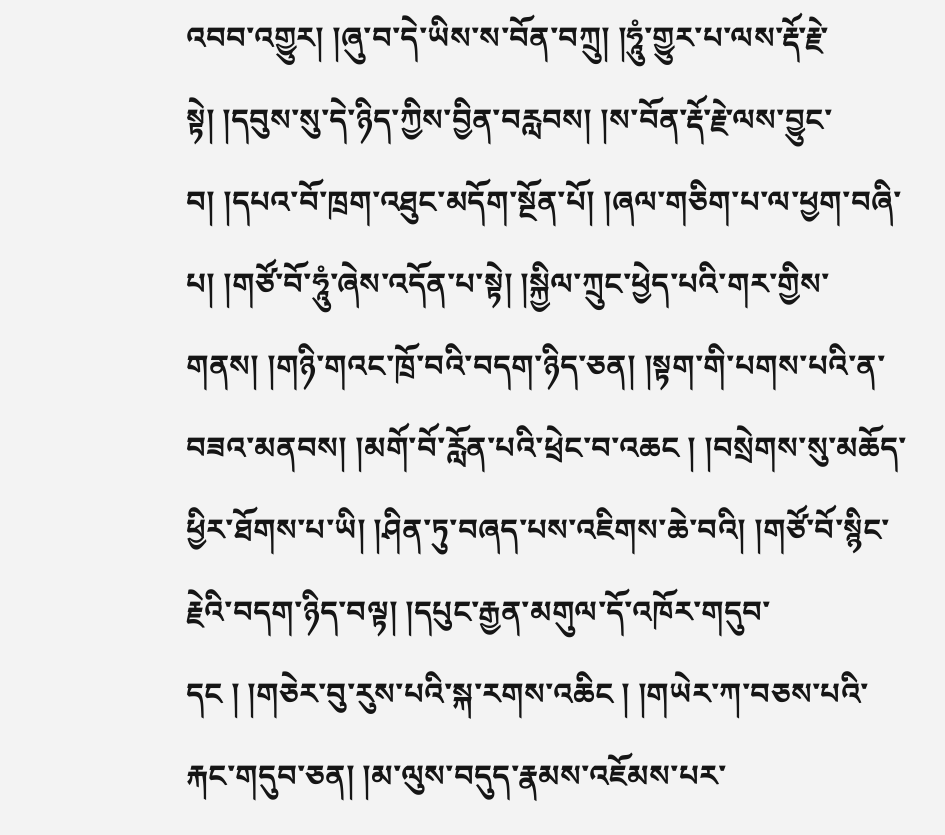འབབ་འགྱུར། །ཞུ་བ་དེ་ཡིས་ས་བོན་བཀྲུ། །ཧཱུཾ་གྱུར་པ་ལས་རྡོ་རྗེ་སྟེ། །དབུས་སུ་དེ་ཉིད་ཀྱིས་བྱིན་བརླབས། །ས་བོན་རྡོ་རྗེ་ལས་བྱུང་བ། །དཔའ་བོ་ཁྲག་འཐུང་མདོག་སྔོན་པོ། །ཞལ་གཅིག་པ་ལ་ཕྱག་བཞི་པ། །གཙོ་བོ་ཧཱུཾ་ཞེས་འདོན་པ་སྟེ། །སྐྱིལ་ཀྲུང་ཕྱེད་པའི་གར་གྱིས་གནས། །གཉི་གའང་ཁྲོ་བའི་བདག་ཉིད་ཅན། །སྟག་གི་པགས་པའི་ན་བཟའ་མནབས། །མགོ་བོ་རློན་པའི་ཕྲེང་བ་འཆང ། །བསྲེགས་སུ་མཆོད་ཕྱིར་ཐོགས་པ་ཡི། །ཤིན་ཏུ་བཞད་པས་འཇིགས་ཆེ་བའི། །གཙོ་བོ་སྙིང་རྗེའི་བདག་ཉིད་བལྟ། །དཔུང་རྒྱན་མགུལ་དོ་འཁོར་གདུབ་དང ། །གཅེར་བུ་རུས་པའི་སྐ་རགས་འཆིང ། །གཡེར་ཀ་བཅས་པའི་རྐང་གདུབ་ཅན། །མ་ལུས་བདུད་རྣམས་འཇོམས་པར་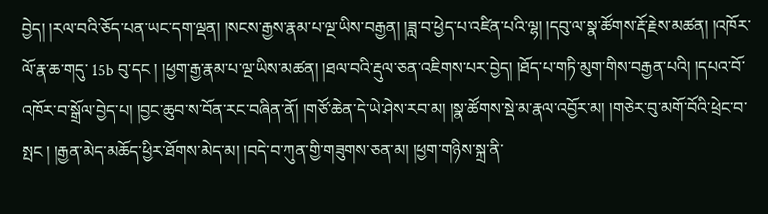བྱེད། །རལ་བའི་ཅོད་པན་ཡང་དག་ལྡན། །སངས་རྒྱས་རྣམ་པ་ལྔ་ཡིས་བརྒྱན། །ཟླ་བ་ཕྱེད་པ་འཛིན་པའི་ལྷ། །དབུ་ལ་སྣ་ཚོགས་རྡོ་རྗེས་མཚན། །འཁོར་ལོ་རྣ་ཆ་གདུ་ 15b བུ་དང ། །ཕྱག་རྒྱ་རྣམ་པ་ལྔ་ཡིས་མཚན། །ཐལ་བའི་རྡུལ་ཅན་འཇིགས་པར་བྱེད། །ཐོད་པ་གཏི་མུག་གིས་བརྒྱན་པའི། །དཔའ་བོ་འཁོར་བ་སྒྲོལ་བྱེད་པ། །བྱང་ཆུབ་ས་བོན་རང་བཞིན་ནོ། །གཙོ་ཆེན་དེ་ཡེ་ཤེས་རབ་མ། །སྣ་ཚོགས་སྡེ་མ་རྣལ་འབྱོར་མ། །གཅེར་བུ་མགོ་བོའི་ཕྲེང་བ་སྤང ། །རྒྱན་མེད་མཆོད་ཕྱིར་ཐོགས་མེད་མ། །བདེ་བ་ཀུན་གྱི་གཟུགས་ཅན་མ། །ཕྱག་གཉིས་སྐྲ་ནི་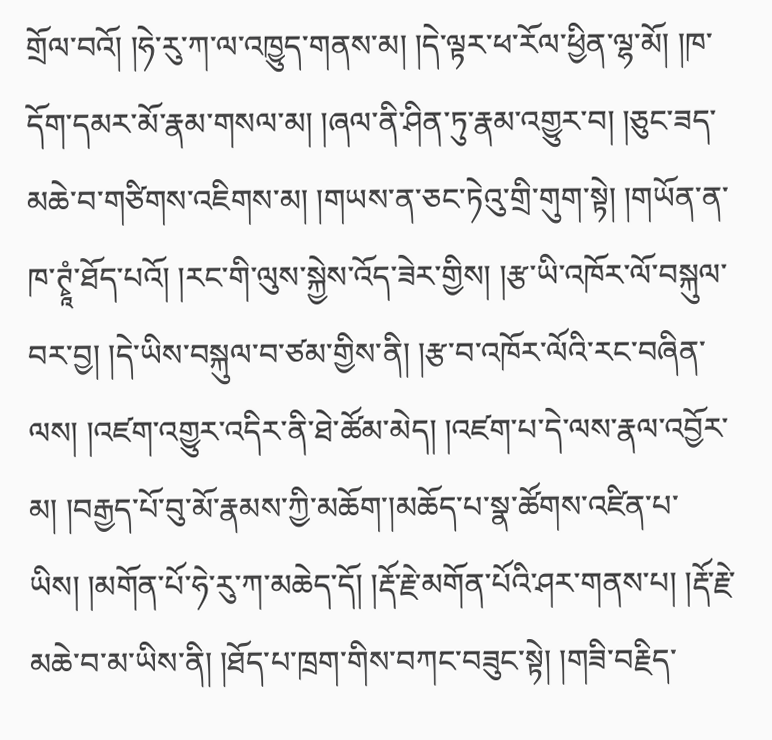གྲོལ་བའོ། །ཧེ་རུ་ཀ་ལ་འཁྱུད་གནས་མ། །དེ་ལྟར་ཕ་རོལ་ཕྱིན་ལྷ་མོ། །ཁ་དོག་དམར་མོ་རྣམ་གསལ་མ། །ཞལ་ནི་ཤིན་ཏུ་རྣམ་འགྱུར་བ། །ཅུང་ཟད་མཆེ་བ་གཙིགས་འཇིགས་མ། །གཡས་ན་ཅང་ཏེའུ་གྲི་གུག་སྟེ། །གཡོན་ན་ཁ་ཊྭཱཾ་ཐོད་པའོ། །རང་གི་ལུས་སྐྱེས་འོད་ཟེར་གྱིས། །རྩ་ཡི་འཁོར་ལོ་བསྐུལ་བར་བྱ། །དེ་ཡིས་བསྐུལ་བ་ཙམ་གྱིས་ནི། །རྩ་བ་འཁོར་ལོའི་རང་བཞིན་ལས། །འཛག་འགྱུར་འདིར་ནི་ཐེ་ཚོམ་མེད། །འཛག་པ་དེ་ལས་རྣལ་འབྱོར་མ། །བརྒྱད་པོ་བུ་མོ་རྣམས་ཀྱི་མཆོག་།མཆོད་པ་སྣ་ཚོགས་འཛིན་པ་ཡིས། །མགོན་པོ་ཧེ་རུ་ཀ་མཆེད་དོ། །རྡོ་རྗེ་མགོན་པོའི་ཤར་གནས་པ། །རྡོ་རྗེ་མཆེ་བ་མ་ཡིས་ནི། །ཐོད་པ་ཁྲག་གིས་བཀང་བཟུང་སྟེ། །གཟི་བརྗིད་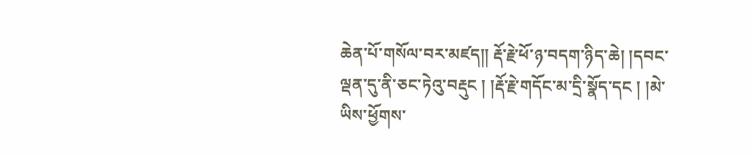ཆེན་པོ་གསོལ་བར་མཛད།། རྡོ་རྗེ་ཕོ་ཉ་བདག་ཉིད་ཆེ། །དབང་ལྡན་དུ་ནི་ཅང་ཏེའུ་བརྡུང ། །རྡོ་རྗེ་གདོང་མ་དྲི་སྣོད་དང ། །མེ་ཡིས་ཕྱོགས་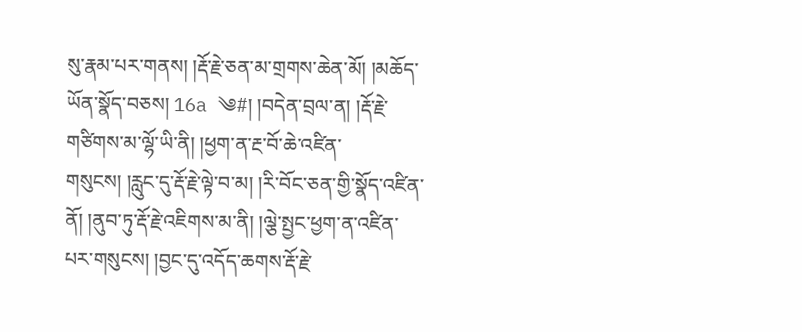སུ་རྣམ་པར་གནས། །རྡོ་རྗེ་ཅན་མ་གྲགས་ཆེན་མོ། །མཆོད་ཡོན་སྣོད་བཅས། 16a ༄#། །བདེན་བྲལ་ན། །རྡོ་རྗེ་གཙིགས་མ་ལྷོ་ཡི་ནི། །ཕྱག་ན་རྔ་བོ་ཆེ་འཛིན་གསུངས། །རླུང་དུ་རྡོ་རྗེ་ལྟེ་བ་མ། །རི་བོང་ཅན་གྱི་སྣོད་འཛིན་ནོ། །ནུབ་ཏུ་རྡོ་རྗེ་འཇིགས་མ་ནི། །ལྕེ་སྤྱང་ཕྱག་ན་འཛིན་པར་གསུངས། །བྱང་དུ་འདོད་ཆགས་རྡོ་རྗེ་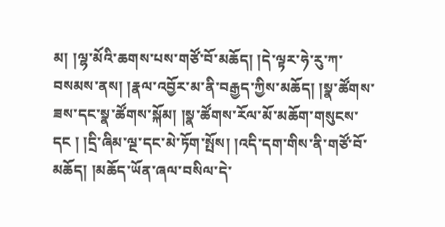མ། །ལྷ་མོའི་ཆགས་པས་གཙོ་བོ་མཆོད། །དེ་ལྟར་ཧེ་རུ་ཀ་བསམས་ནས། །རྣལ་འབྱོར་མ་ནི་བརྒྱད་ཀྱིས་མཆོད། །སྣ་ཚོགས་ཟས་དང་སྣ་ཚོགས་སྐོམ། །སྣ་ཚོགས་རོལ་མོ་མཆོག་གསུངས་དང ། །དྲི་ཞིམ་ལྔ་དང་མེ་ཏོག་སྤོས། །འདི་དག་གིས་ནི་གཙོ་བོ་མཆོད། །མཆོད་ཡོན་ཞལ་བསིལ་དེ་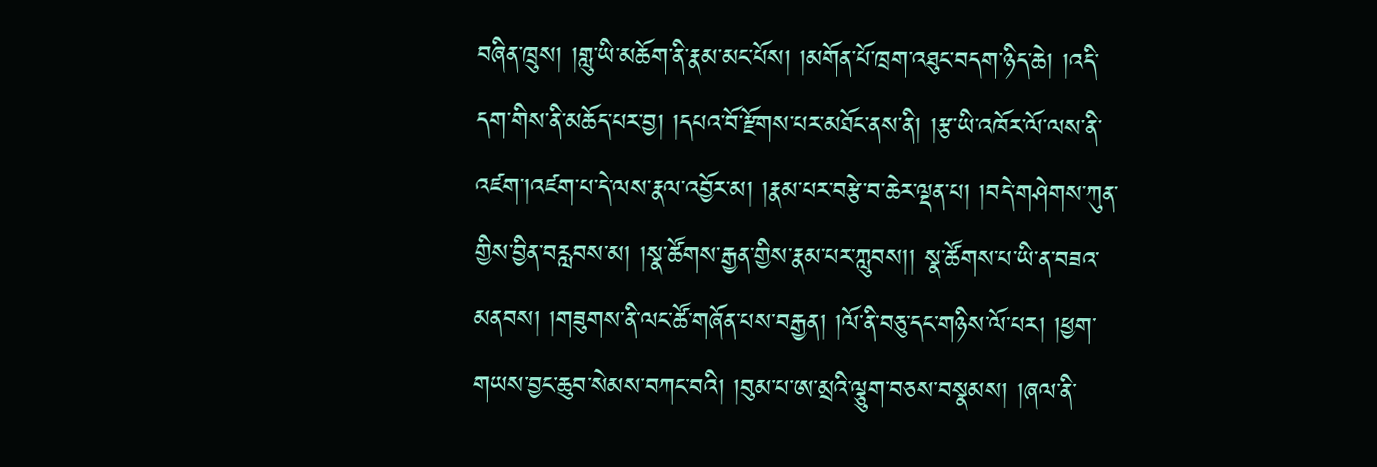བཞིན་ཁྲུས། །གླུ་ཡི་མཆོག་ནི་རྣམ་མང་པོས། །མགོན་པོ་ཁྲག་འཐུང་བདག་ཉིད་ཆེ། །འདི་དག་གིས་ནི་མཆོད་པར་བྱ། །དཔའ་བོ་རྫོགས་པར་མཐོང་ནས་ནི། །རྩ་ཡི་འཁོར་ལོ་ལས་ནི་འཛག་།འཛག་པ་དེ་ལས་རྣལ་འབྱོར་མ། །རྣམ་པར་བརྩེ་བ་ཆེར་ལྡན་པ། །བདེ་གཤེགས་ཀུན་གྱིས་བྱིན་བརླབས་མ། །སྣ་ཚོགས་རྒྱན་གྱིས་རྣམ་པར་ཀླུབས།། སྣ་ཚོགས་པ་ཡི་ན་བཟའ་མནབས། །གཟུགས་ནི་ལང་ཚོ་གཞོན་པས་བརྒྱན། །ལོ་ནི་བཅུ་དང་གཉིས་ལོ་པར། །ཕྱག་གཡས་བྱང་ཆུབ་སེམས་བཀང་བའི། །བུམ་པ་ཨ་མྲའི་ལྕུག་བཅས་བསྣམས། །ཞལ་ནི་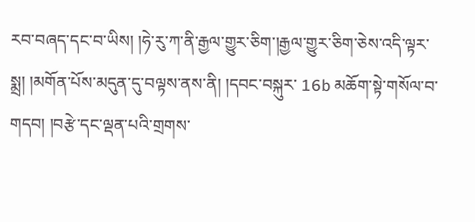རབ་བཞད་དང་བ་ཡིས། །ཧེ་རུ་ཀ་ནི་རྒྱལ་གྱུར་ཅིག་།རྒྱལ་གྱུར་ཅིག་ཅེས་འདི་ལྟར་སྨྲ། །མགོན་པོས་མདུན་དུ་བལྟས་ནས་ནི། །དབང་བསྐུར་ 16b མཆོག་སྟེ་གསོལ་བ་གདབ། །བརྩེ་དང་ལྡན་པའི་གྲགས་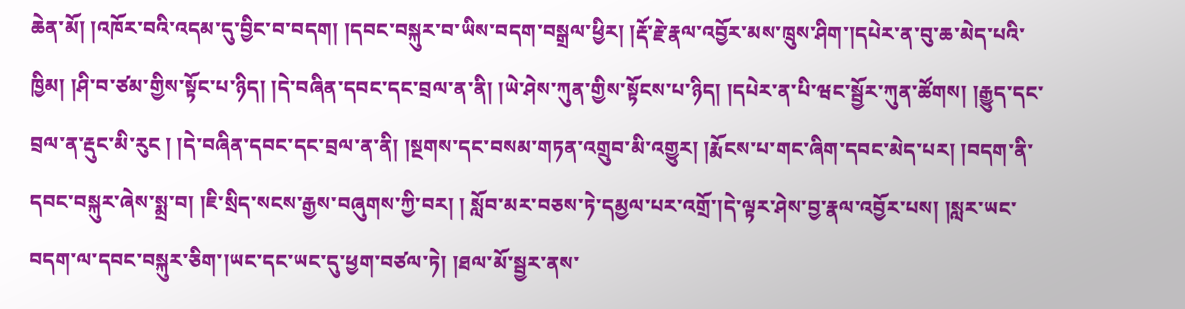ཆེན་མོ། །འཁོར་བའི་འདམ་དུ་བྱིང་བ་བདག། །དབང་བསྐུར་བ་ཡིས་བདག་བསྒྲལ་ཕྱིར། །རྡོ་རྗེ་རྣལ་འབྱོར་མས་ཁྲུས་ཤིག་།དཔེར་ན་བུ་ཆ་མེད་པའི་ཁྱིམ། །ཤི་བ་ཙམ་གྱིས་སྟོང་པ་ཉིད། །དེ་བཞིན་དབང་དང་བྲལ་ན་ནི། །ཡེ་ཤེས་ཀུན་གྱིས་སྟོངས་པ་ཉིད། །དཔེར་ན་པི་ཝང་སྦྱོར་ཀུན་ཚོགས། །རྒྱུད་དང་བྲལ་ན་རྡུང་མི་རུང ། །དེ་བཞིན་དབང་དང་བྲལ་ན་ནི། །སྔགས་དང་བསམ་གཏན་འགྲུབ་མི་འགྱུར། །རྨོངས་པ་གང་ཞིག་དབང་མེད་པར། །བདག་ནི་དབང་བསྐུར་ཞེས་སྨྲ་བ། །ཇི་སྲིད་སངས་རྒྱས་བཞུགས་ཀྱི་བར། ། སློབ་མར་བཅས་ཏེ་དམྱལ་པར་འགྲོ་།དེ་ལྟར་ཤེས་བྱ་རྣལ་འབྱོར་པས། །སླར་ཡང་བདག་ལ་དབང་བསྐུར་ཅིག་།ཡང་དང་ཡང་དུ་ཕྱག་བཙལ་ཏེ། །ཐལ་མོ་སྦྱར་ནས་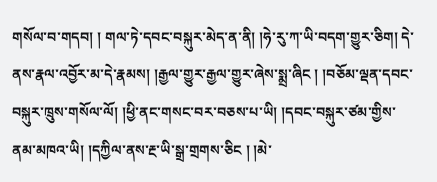གསོལ་བ་གདབ། ། གལ་ཏེ་དབང་བསྐུར་མེད་ན་ནི། །ཧེ་རུ་ཀ་ཡི་བདག་གྱུར་ཅིག། དེ་ནས་རྣལ་འབྱོར་མ་དེ་རྣམས། །རྒྱལ་གྱུར་རྒྱལ་གྱུར་ཞེས་སྨྲ་ཞིང ། །བཅོམ་ལྡན་དབང་བསྐུར་ཁྲུས་གསོལ་ལོ། །ཕྱི་ནང་གསང་བར་བཅས་པ་ཡི། །དབང་བསྐུར་ཙམ་གྱིས་ནམ་མཁའ་ཡི། །དཀྱིལ་ནས་རྔ་ཡི་སྒྲ་གྲགས་ཅིང ། །མེ་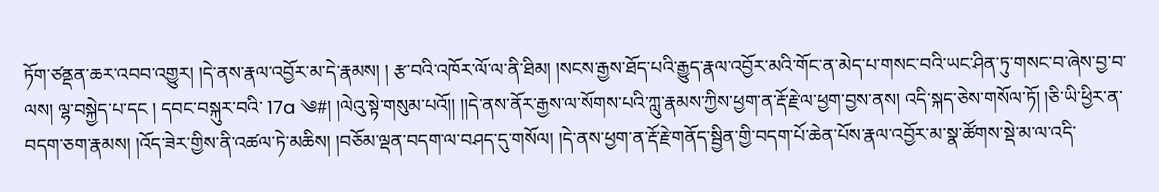ཏོག་ཙནྡན་ཆར་འབབ་འགྱུར། །དེ་ནས་རྣལ་འབྱོར་མ་དེ་རྣམས། ། རྩ་བའི་འཁོར་ལོ་ལ་ནི་ཐིམ། །སངས་རྒྱས་ཐོད་པའི་རྒྱུད་རྣལ་འབྱོར་མའི་གོང་ན་མེད་པ་གསང་བའི་ཡང་ཤིན་ཏུ་གསང་བ་ཞེས་བྱ་བ་ལས། ལྷ་བསྐྱེད་པ་དང ། དབང་བསྐུར་བའི་ 17a ༄#། །ལེའུ་སྟེ་གསུམ་པའོ།། །།དེ་ནས་ནོར་རྒྱས་ལ་སོགས་པའི་ཀླུ་རྣམས་ཀྱིས་ཕྱག་ན་རྡོ་རྗེ་ལ་ཕྱག་བྱས་ནས། འདི་སྐད་ཅེས་གསོལ་ཏོ། །ཅི་ཡི་ཕྱིར་ན་བདག་ཅག་རྣམས། །འོད་ཟེར་གྱིས་ནི་འཚལ་ཏེ་མཆིས། །བཅོམ་ལྡན་བདག་ལ་བཤད་དུ་གསོལ། །དེ་ནས་ཕྱག་ན་རྡོ་རྗེ་གནོད་སྦྱིན་གྱི་བདག་པོ་ཆེན་པོས་རྣལ་འབྱོར་མ་སྣ་ཚོགས་སྡེ་མ་ལ་འདི་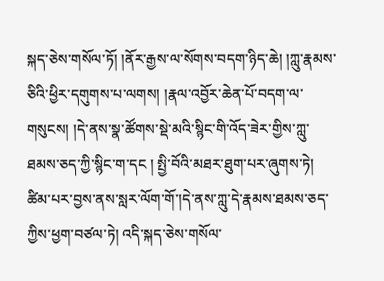སྐད་ཅེས་གསོལ་ཏོ། །ནོར་རྒྱས་ལ་སོགས་བདག་ཉིད་ཆེ། །ཀླུ་རྣམས་ཅིའི་ཕྱིར་དགུགས་པ་ལགས། །རྣལ་འབྱོར་ཆེན་པོ་བདག་ལ་གསུངས། །དེ་ནས་སྣ་ཚོགས་སྡེ་མའི་སྙིང་གི་འོད་ཟེར་གྱིས་ཀླུ་ཐམས་ཅད་ཀྱི་སྙིང་ག་དང ། སྤྱི་བོའི་མཐར་ཐུག་པར་ཞུགས་ཏེ། ཚིམ་པར་བྱས་ནས་སླར་ལོག་གོ་།དེ་ནས་ཀླུ་དེ་རྣམས་ཐམས་ཅད་ཀྱིས་ཕྱག་བཙལ་ཏེ། འདི་སྐད་ཅེས་གསོལ་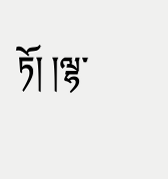ཏོ། །ལྷ་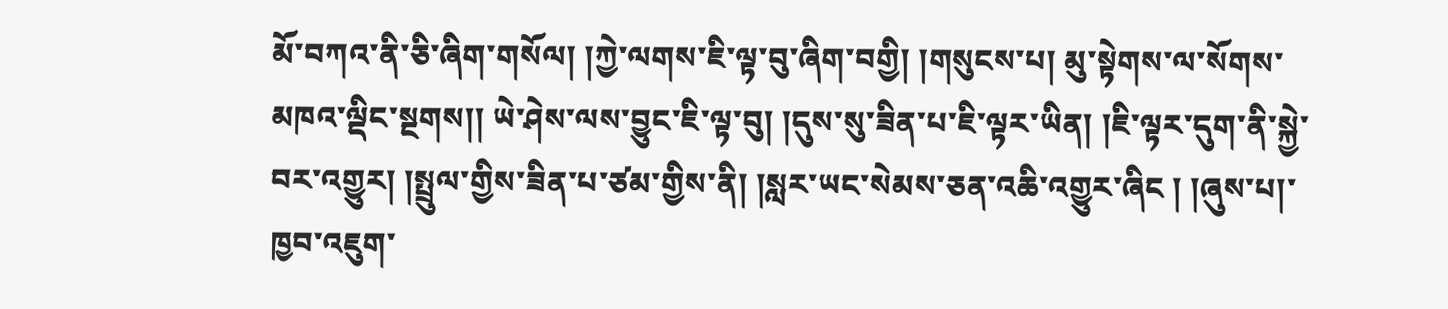མོ་བཀའ་ནི་ཅི་ཞིག་གསོལ། །ཀྱེ་ལགས་ཇི་ལྟ་བུ་ཞིག་བགྱི། །གསུངས་པ། མུ་སྟེགས་ལ་སོགས་མཁའ་ལྡིང་སྔགས།། ཡེ་ཤེས་ལས་བྱུང་ཇི་ལྟ་བུ། །དུས་སུ་ཟིན་པ་ཇི་ལྟར་ཡིན། །ཇི་ལྟར་དུག་ནི་སྐྱེ་བར་འགྱུར། །སྤྲུལ་གྱིས་ཟིན་པ་ཙམ་གྱིས་ནི། །སླར་ཡང་སེམས་ཅན་འཆི་འགྱུར་ཞིང ། །ཞུས་པ།་ཁྱབ་འཇུག་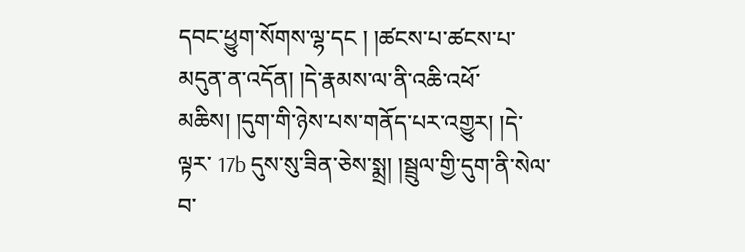དབང་ཕྱུག་སོགས་ལྷ་དང ། །ཚངས་པ་ཚངས་པ་མདུན་ན་འདོན། །དེ་རྣམས་ལ་ནི་འཆི་འཕོ་མཆིས། །དུག་གི་ཉེས་པས་གནོད་པར་འགྱུར། །དེ་ལྟར་ 17b དུས་སུ་ཟིན་ཅེས་སྨྲ། །སྦྲུལ་གྱི་དུག་ནི་སེལ་བ་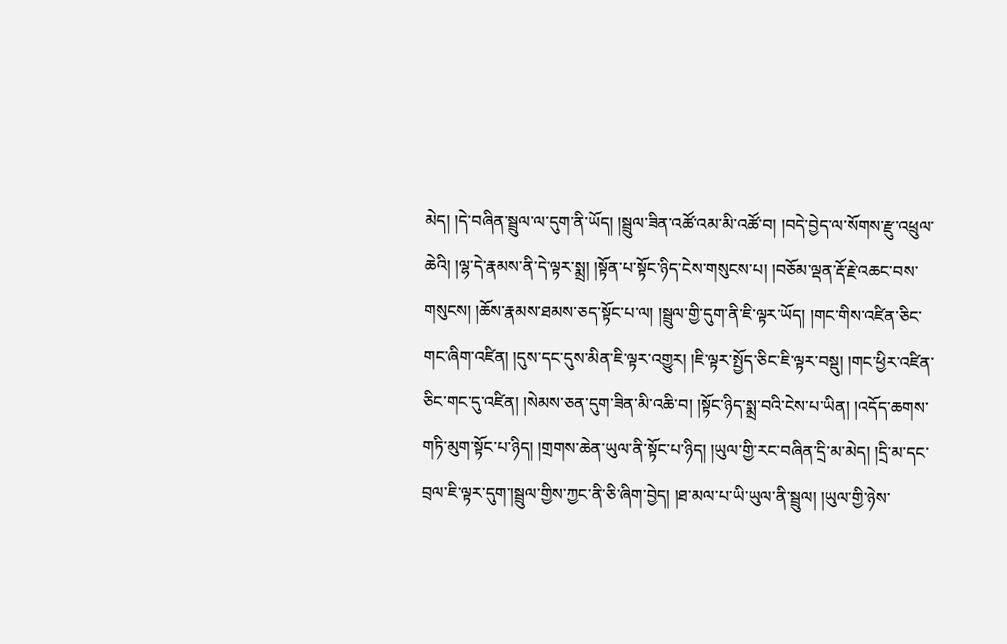མེད། །དེ་བཞིན་སྦྲུལ་ལ་དུག་ནི་ཡོད། །སྦྲུལ་ཟིན་འཚོ་འམ་མི་འཚོ་བ། །བདེ་བྱེད་ལ་སོགས་རྫུ་འཕྲུལ་ཆེའི། །ལྷ་དེ་རྣམས་ནི་དེ་ལྟར་སྨྲ། །སྟོན་པ་སྟོང་ཉིད་ངེས་གསུངས་པ། །བཅོམ་ལྡན་རྡོ་རྗེ་འཆང་བས་གསུངས། །ཆོས་རྣམས་ཐམས་ཅད་སྟོང་པ་ལ། །སྦྲུལ་གྱི་དུག་ནི་ཇི་ལྟར་ཡོད། །གང་གིས་འཛིན་ཅིང་གང་ཞིག་འཛིན། །དུས་དང་དུས་མིན་ཇི་ལྟར་འགྱུར། །ཇི་ལྟར་སྤྱོད་ཅིང་ཇི་ལྟར་བསྡུ། །གང་ཕྱིར་འཛིན་ཅིང་གང་དུ་འཛིན། །སེམས་ཅན་དུག་ཟིན་མི་འཆི་བ། །སྟོང་ཉིད་སྨྲ་བའི་ངེས་པ་ཡིན། །འདོད་ཆགས་གཏི་མུག་སྟོང་པ་ཉིད། །གྲགས་ཆེན་ཡུལ་ནི་སྟོང་པ་ཉིད། །ཡུལ་གྱི་རང་བཞིན་དྲི་མ་མེད། །དྲི་མ་དང་བྲལ་ཇི་ལྟར་དུག་།སྦྲུལ་གྱིས་ཀྱང་ནི་ཅི་ཞིག་བྱེད། །ཐ་མལ་པ་ཡི་ཡུལ་ནི་སྦྲུལ། །ཡུལ་གྱི་ཉེས་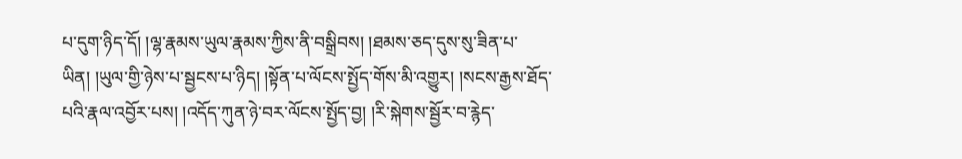པ་དུག་ཉིད་དོ། །ལྷ་རྣམས་ཡུལ་རྣམས་ཀྱིས་ནི་བསྒྲིབས། །ཐམས་ཅད་དུས་སུ་ཟིན་པ་ཡིན། །ཡུལ་གྱི་ཉེས་པ་སྦྱངས་པ་ཉིད། །སྟོན་པ་ལོངས་སྤྱོད་གོས་མི་འགྱུར། །སངས་རྒྱས་ཐོད་པའི་རྣལ་འབྱོར་པས། །འདོད་ཀུན་ཉེ་བར་ལོངས་སྤྱོད་བྱ། །རི་སྐེགས་སྦྱོར་བ་རྙེད་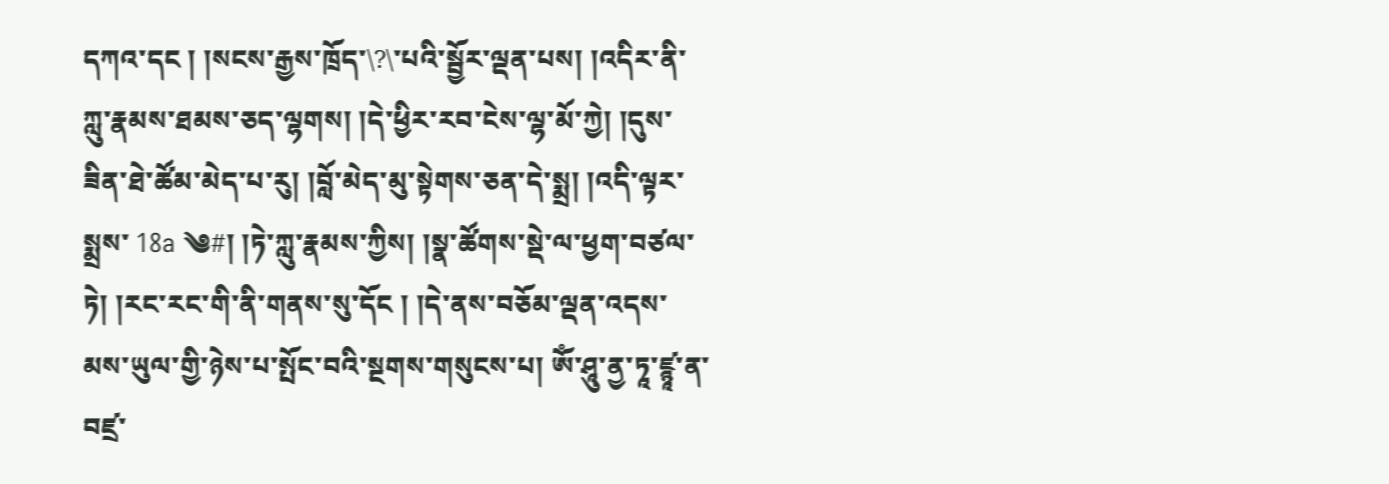དཀའ་དང ། །སངས་རྒྱས་ཁྲོད་\?\་པའི་སྦྱོར་ལྡན་པས། །འདིར་ནི་ཀླུ་རྣམས་ཐམས་ཅད་ལྷགས། །དེ་ཕྱིར་རབ་ངེས་ལྷ་མོ་ཀྱེ། །དུས་ཟིན་ཐེ་ཚོམ་མེད་པ་རུ། །བློ་མེད་མུ་སྟེགས་ཅན་དེ་སྨྲ། །འདི་ལྟར་སྨྲས་ 18a ༄#། །ཏེ་ཀླུ་རྣམས་ཀྱིས། །སྣ་ཚོགས་སྡེ་ལ་ཕྱག་བཙལ་ཏེ། །རང་རང་གི་ནི་གནས་སུ་དོང ། །དེ་ནས་བཅོམ་ལྡན་འདས་མས་ཡུལ་གྱི་ཉེས་པ་སྤོང་བའི་སྔགས་གསུངས་པ། ཨོཾ་ཤཱུ་ནྱ་ཏཱ་ཛྙཱ་ན་བཛྲ་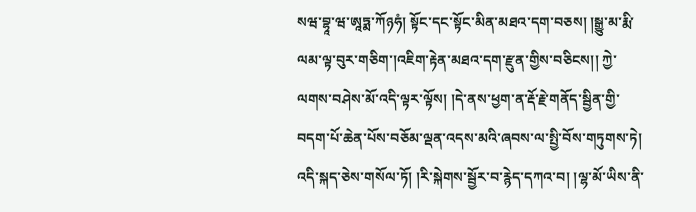སཝ་བྷཱ་ཝ་ཨཱཏྨ་ཀོཉཧཾ། སྟོང་དང་སྟོང་མིན་མཐའ་དག་བཅས། །སྒྱུ་མ་རྨི་ལམ་ལྟ་བུར་གཅིག་།འཇིག་རྟེན་མཐའ་དག་རྫུན་གྱིས་བཅིངས།། ཀྱེ་ལགས་བཤེས་མོ་འདི་ལྟར་ལྟོས། །དེ་ནས་ཕྱག་ན་རྡོ་རྗེ་གནོད་སྦྱིན་གྱི་བདག་པོ་ཆེན་པོས་བཅོམ་ལྡན་འདས་མའི་ཞབས་ལ་སྤྱི་བོས་གཏུགས་ཏེ། འདི་སྐད་ཅེས་གསོལ་ཏོ། །རི་སྐེགས་སྦྱོར་བ་རྙེད་དཀའ་བ། །ལྷ་མོ་ཡིས་ནི་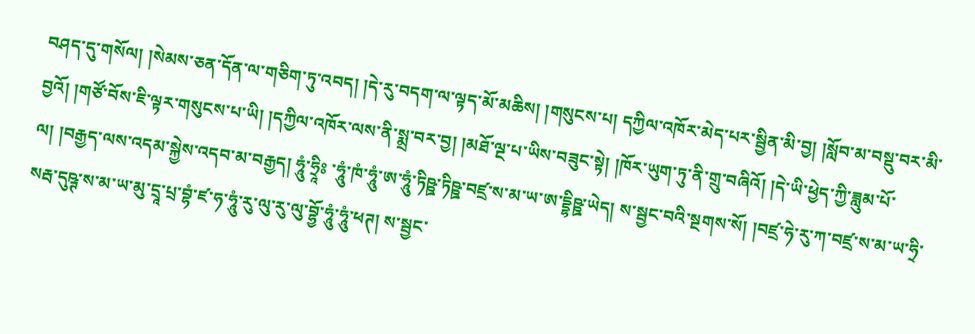བཤད་དུ་གསོལ། །སེམས་ཅན་དོན་ལ་གཅིག་ཏུ་འབད། །དེ་རུ་བདག་ལ་ལྟད་མོ་མཆིས། །གསུངས་པ། དཀྱིལ་འཁོར་མེད་པར་སྦྱིན་མི་བྱ། །སློབ་མ་བསྡུ་བར་མི་བྱའོ། །གཙོ་བོས་ཇི་ལྟར་གསུངས་པ་ཡི། །དཀྱིལ་འཁོར་ལས་ནི་སྨྲ་བར་བྱ། །མཐོ་ལྔ་པ་ཡིས་བཟུང་སྟེ། །ཁོར་ཡུག་ཏུ་ནི་གྲུ་བཞིའོ། །དེ་ཡི་ཕྱེད་ཀྱི་ཟླུམ་པོ་ལ། །བརྒྱད་ལས་འདམ་སྐྱེས་འདབ་མ་བརྒྱད། ཧཱུཾ་ཧྲཱིཿ ་ཧཱུཾ་ཁཾ་ཧཱུཾ་ཨ་ཧཱུཾ་ཏིཥྛ་ཏིཥྛ་བཛྲ་ས་མ་ཡ་ཨ་དྡྷིཥྛ་ཡེད། ས་སྦྱང་བའི་སྔགས་སོ། །བཛྲ་ཧེ་རུ་ཀ་བཛྲ་ས་མ་ཡ་ཧྲི་སརྦ་དུཥྚ་ས་མ་ཡ་མུ་དྲཱ་པྲ་བྷཾ་ཛ་ཧ་ཧཱུཾ་རུ་ལུ་རུ་ལུ་བྷྱོ་ཧཱུཾ་ཧཱུཾ་ཕཊ། ས་སྦྱང་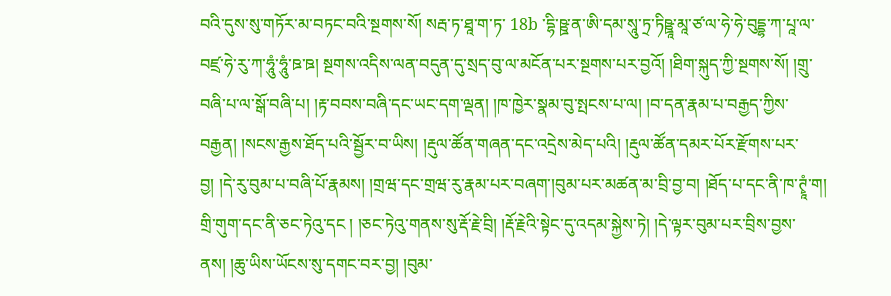བའི་དུས་སུ་གཏོར་མ་བཏང་བའི་སྔགས་སོ། སརྦ་ཏ་ཐཱ་ག་ཏ་ 18b ་དྷི་ཥྛ་ན་ཨི་དམ་སཱུ་ཏྲ་ཏིཥྛཱ་མཱ་ཙ་ལ་ཧེ་ཧེ་བུདྡྷ་ཀ་པཱ་ལ་བཛྲ་ཧེ་རུ་ཀ་ཧཱུཾ་ཧཱུཾ་ཋ་ཋ། སྔགས་འདིས་ལན་བདུན་དུ་སྲད་བུ་ལ་མངོན་པར་སྔགས་པར་བྱའོ། །ཐིག་སྐུད་ཀྱི་སྔགས་སོ། །གྲུ་བཞི་པ་ལ་སྒོ་བཞི་པ། །རྟ་བབས་བཞི་དང་ཡང་དག་ལྡན། །ཁ་ཁྱེར་སྣམ་བུ་སྤངས་པ་ལ། །བ་དན་རྣམ་པ་བརྒྱད་ཀྱིས་བརྒྱན། །སངས་རྒྱས་ཐོད་པའི་སྦྱོར་བ་ཡིས། །རྡུལ་ཚོན་གཞན་དང་འདྲེས་མེད་པའི། །རྡུལ་ཚོན་དམར་པོར་རྫོགས་པར་བྱ། །དེ་རུ་བུམ་པ་བཞི་པོ་རྣམས། །གྲཝ་དང་གྲཝ་རུ་རྣམ་པར་བཞག་།བུམ་པར་མཚན་མ་བྲི་བྱ་བ། །ཐོད་པ་དང་ནི་ཁ་ཊྭཱཾ་ག། གྲི་གུག་དང་ནི་ཅང་ཏེའུ་དང ། །ཅང་ཏེའུ་གནས་སུ་རྡོ་རྗེ་བྲི། །རྡོ་རྗེའི་སྟེང་དུ་འདམ་སྐྱེས་ཏེ། །དེ་ལྟར་བུམ་པར་བྲིས་བྱས་ནས། །ཆུ་ཡིས་ཡོངས་སུ་དགང་བར་བྱ། །བུམ་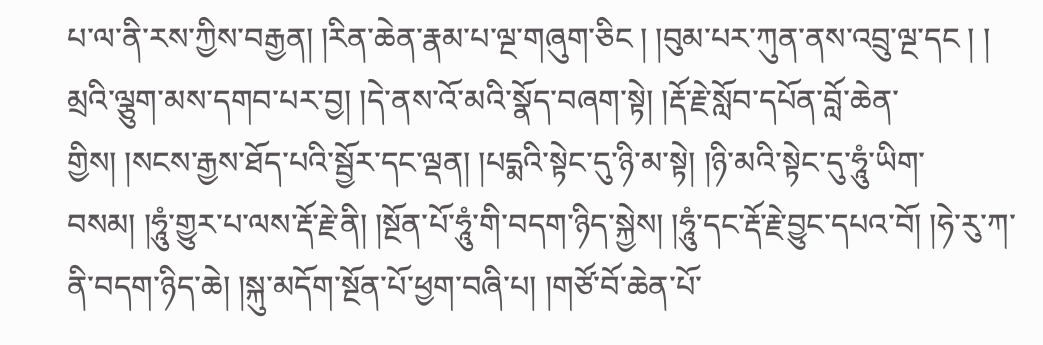པ་ལ་ནི་རས་ཀྱིས་བརྒྱན། །རིན་ཆེན་རྣམ་པ་ལྔ་གཞུག་ཅིང ། །བུམ་པར་ཀུན་ནས་འབྲུ་ལྔ་དང ། ། མྲའི་ལྕུག་མས་དགབ་པར་བྱ། །དེ་ནས་འོ་མའི་སྣོད་བཞག་སྟེ། །རྡོ་རྗེ་སློབ་དཔོན་བློ་ཆེན་གྱིས། །སངས་རྒྱས་ཐོད་པའི་སྦྱོར་དང་ལྡན། །པདྨའི་སྟེང་དུ་ཉི་མ་སྟེ། །ཉི་མའི་སྟེང་དུ་ཧཱུཾ་ཡིག་བསམ། །ཧཱུཾ་གྱུར་པ་ལས་རྡོ་རྗེ་ནི། །སྔོན་པོ་ཧཱུཾ་གི་བདག་ཉིད་སྐྱེས། །ཧཱུཾ་དང་རྡོ་རྗེ་བྱུང་དཔའ་བོ། །ཧེ་རུ་ཀ་ནི་བདག་ཉིད་ཆེ། །སྐུ་མདོག་སྔོན་པོ་ཕྱག་བཞི་པ། །གཙོ་བོ་ཆེན་པོ་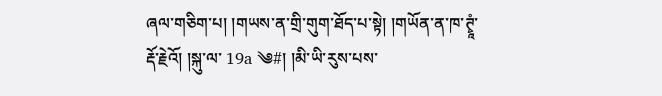ཞལ་གཅིག་པ། །གཡས་ན་གྲི་གུག་ཐོད་པ་སྟེ། །གཡོན་ན་ཁ་ཊྭཱཾ་རྡོ་རྗེའོ། །སྐུ་ལ་ 19a ༄#། །མི་ཡི་རུས་པས་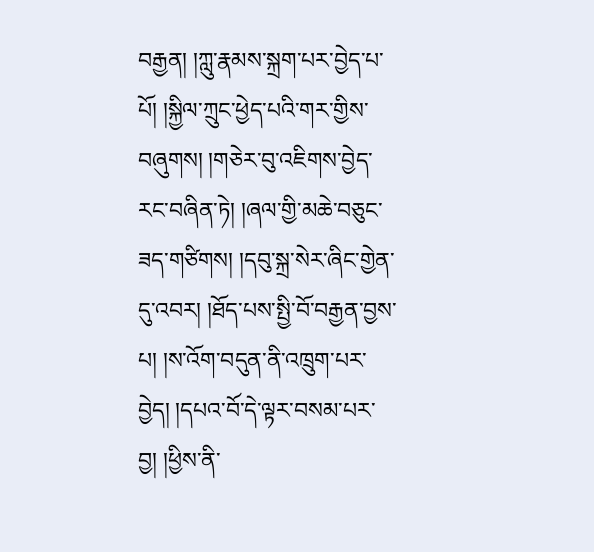བརྒྱན། །ཀླུ་རྣམས་སྐྲག་པར་བྱེད་པ་པོ། །སྐྱིལ་ཀྲུང་ཕྱེད་པའི་གར་གྱིས་བཞུགས། །གཅེར་བུ་འཇིགས་བྱེད་རང་བཞིན་ཏེ། །ཞལ་གྱི་མཆེ་བཅུང་ཟད་གཙིགས། །དབུ་སྐྲ་སེར་ཞིང་གྱེན་དུ་འབར། །ཐོད་པས་སྤྱི་བོ་བརྒྱན་བྱས་པ། །ས་འོག་བདུན་ནི་འཁྲུག་པར་བྱེད། །དཔའ་བོ་དེ་ལྟར་བསམ་པར་བྱ། །ཕྱིས་ནི་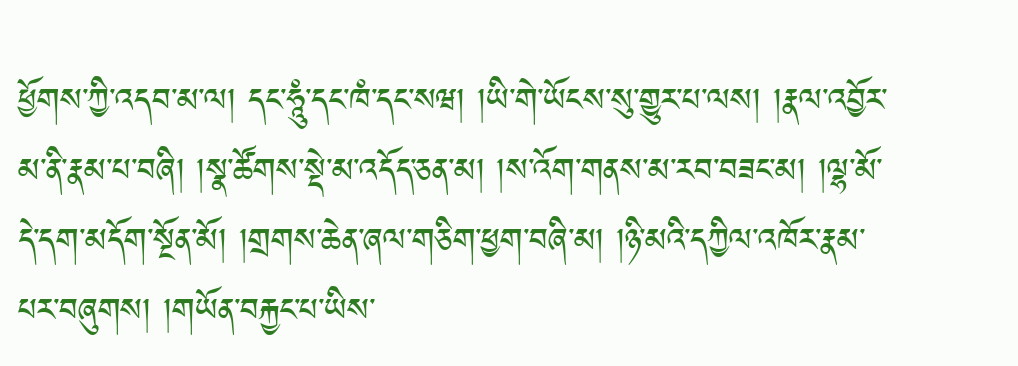ཕྱོགས་ཀྱི་འདབ་མ་ལ། དང་ཧཱུཾ་དང་ཁཾ་དང་སཝ། །ཡི་གེ་ཡོངས་སུ་གྱུར་པ་ལས། །རྣལ་འབྱོར་མ་ནི་རྣམ་པ་བཞི། །སྣ་ཚོགས་སྡེ་མ་འདོད་ཅན་མ། །ས་འོག་གནས་མ་རབ་བཟང་མ། །ལྷ་མོ་དེ་དག་མདོག་སྔོན་མོ། །གྲགས་ཆེན་ཞལ་གཅིག་ཕྱག་བཞི་མ། །ཉི་མའི་དཀྱིལ་འཁོར་རྣམ་པར་བཞུགས། །གཡོན་བརྐྱང་པ་ཡིས་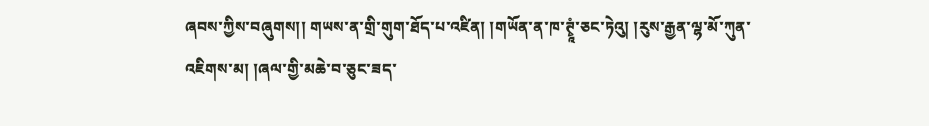ཞབས་ཀྱིས་བཞུགས།། གཡས་ན་གྲི་གུག་ཐོད་པ་འཛིན། །གཡོན་ན་ཁ་ཊྭཱཾ་ཅང་ཏེའུ། །རུས་རྒྱན་ལྷ་མོ་ཀུན་འཇིགས་མ། །ཞལ་གྱི་མཆེ་བ་ཅུང་ཟད་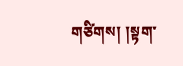གཙིགས། །སྟག་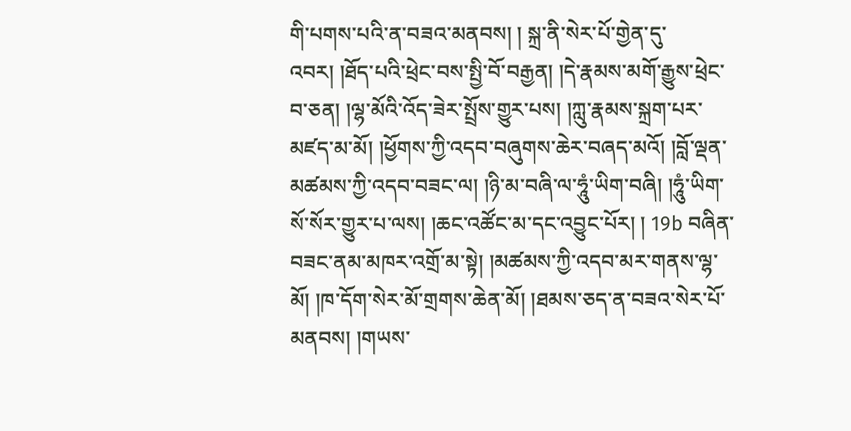གི་པགས་པའི་ན་བཟའ་མནབས། ། སྐྲ་ནི་སེར་པོ་གྱེན་དུ་འབར། །ཐོད་པའི་ཕྲེང་བས་སྤྱི་བོ་བརྒྱན། །དེ་རྣམས་མགོ་རྒྱུས་ཕྲེང་བ་ཅན། །ལྷ་མོའི་འོད་ཟེར་སྤྲོས་གྱུར་པས། །ཀླུ་རྣམས་སྐྲག་པར་མཛད་མ་མོ། །ཕྱོགས་ཀྱི་འདབ་བཞུགས་ཆེར་བཞད་མའོ། །བློ་ལྡན་མཚམས་ཀྱི་འདབ་བཟང་ལ། །ཉི་མ་བཞི་ལ་ཧཱུཾ་ཡིག་བཞི། །ཧཱུཾ་ཡིག་སོ་སོར་གྱུར་པ་ལས། །ཆང་འཚོང་མ་དང་འབྱུང་པོར། ། 19b བཞིན་བཟང་ནམ་མཁར་འགྲོ་མ་སྟེ། །མཚམས་ཀྱི་འདབ་མར་གནས་ལྷ་མོ། །ཁ་དོག་སེར་མོ་གྲགས་ཆེན་མོ། །ཐམས་ཅད་ན་བཟའ་སེར་པོ་མནབས། །གཡས་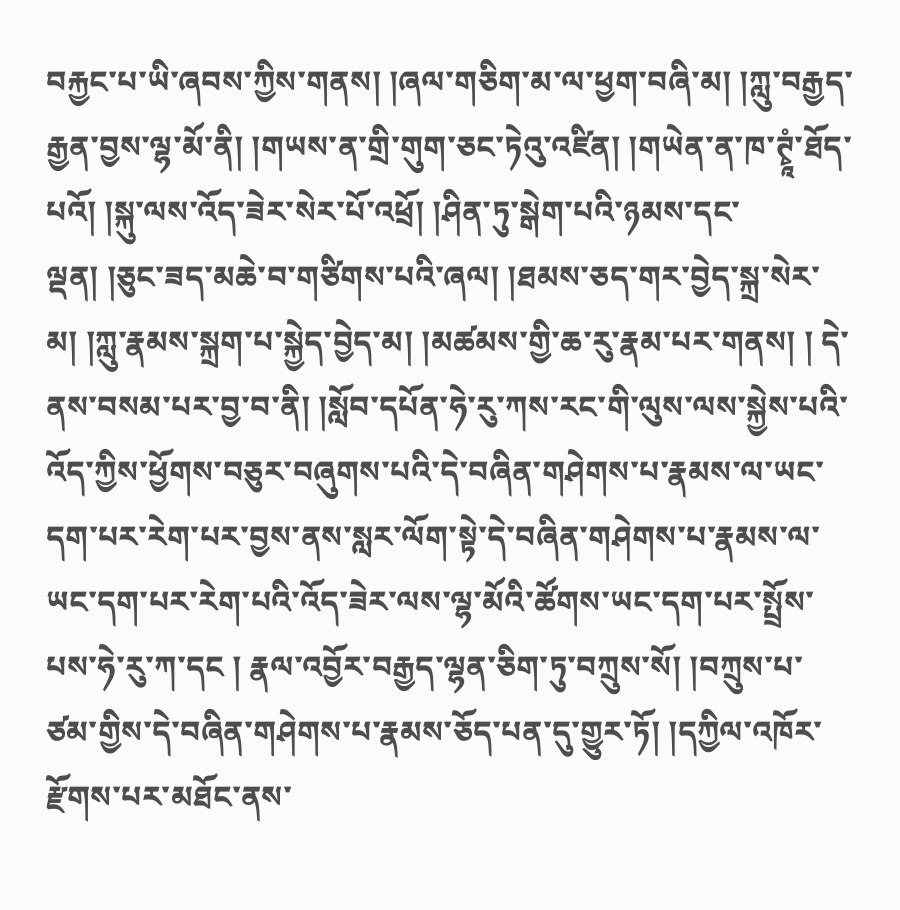བརྐྱང་པ་ཡི་ཞབས་ཀྱིས་གནས། །ཞལ་གཅིག་མ་ལ་ཕྱག་བཞི་མ། །ཀླུ་བརྒྱད་རྒྱན་བྱས་ལྷ་མོ་ནི། །གཡས་ན་གྲི་གུག་ཅང་ཏེའུ་འཛིན། །གཡེན་ན་ཁ་ཊྭཱཾ་ཐོད་པའོ། །སྐུ་ལས་འོད་ཟེར་སེར་པོ་འཕྲོ། །ཤིན་ཏུ་སྒེག་པའི་ཉམས་དང་ལྡན། །ཅུང་ཟད་མཆེ་བ་གཙིགས་པའི་ཞལ། །ཐམས་ཅད་གར་བྱེད་སྐྲ་སེར་མ། །ཀླུ་རྣམས་སྐྲག་པ་སྐྱེད་བྱེད་མ། །མཚམས་གྱི་ཆ་རུ་རྣམ་པར་གནས། ། དེ་ནས་བསམ་པར་བྱ་བ་ནི། །སློབ་དཔོན་ཧེ་རུ་ཀས་རང་གི་ལུས་ལས་སྐྱེས་པའི་འོད་ཀྱིས་ཕྱོགས་བཅུར་བཞུགས་པའི་དེ་བཞིན་གཤེགས་པ་རྣམས་ལ་ཡང་དག་པར་རེག་པར་བྱས་ནས་སླར་ལོག་སྟེ་དེ་བཞིན་གཤེགས་པ་རྣམས་ལ་ཡང་དག་པར་རེག་པའི་འོད་ཟེར་ལས་ལྷ་མོའི་ཚོགས་ཡང་དག་པར་སྤྲོས་པས་ཧེ་རུ་ཀ་དང ། རྣལ་འབྱོར་བརྒྱད་ལྷན་ཅིག་ཏུ་བཀྲུས་སོ། །བཀྲུས་པ་ཙམ་གྱིས་དེ་བཞིན་གཤེགས་པ་རྣམས་ཅོད་པན་དུ་གྱུར་ཏོ། །དཀྱིལ་འཁོར་རྫོགས་པར་མཐོང་ནས་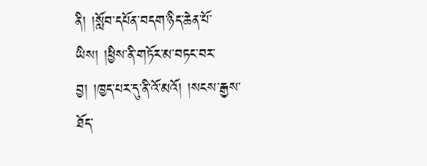ནི། །སློབ་དཔོན་བདག་ཉིད་ཆེན་པོ་ཡིས། །ཕྱིས་ནི་གཏོར་མ་བཏང་བར་བྱ། །ཁྱད་པར་དུ་ནི་འོ་མའོ། །སངས་རྒྱས་ཐོད་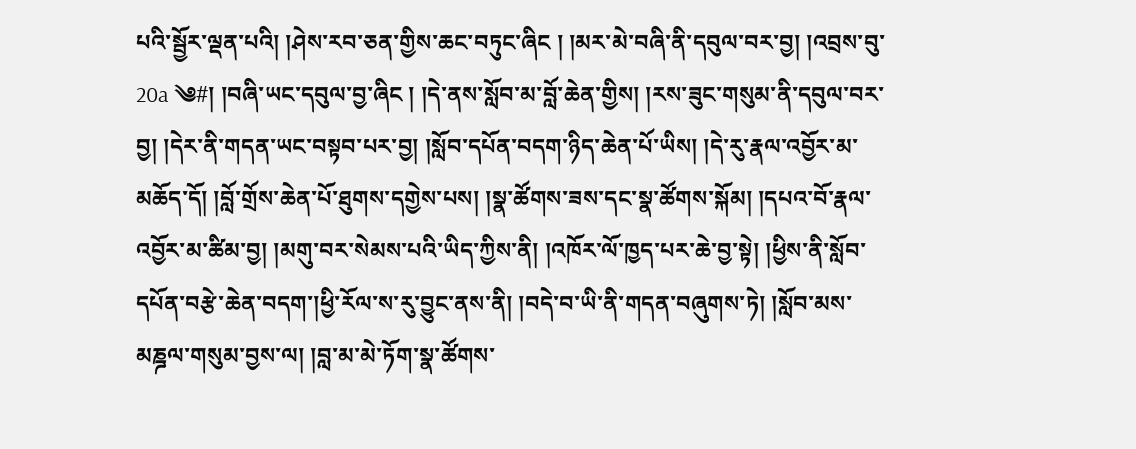པའི་སྦྱོར་ལྡན་པའི། །ཤེས་རབ་ཅན་གྱིས་ཆང་བཏུང་ཞིང ། །མར་མེ་བཞི་ནི་དབུལ་བར་བྱ། །འབྲས་བུ་ 20a ༄#། །བཞི་ཡང་དབུལ་བྱ་ཞིང ། །དེ་ནས་སློབ་མ་བློ་ཆེན་གྱིས། །རས་ཟུང་གསུམ་ནི་དབུལ་བར་བྱ། །དེར་ནི་གདན་ཡང་བསྟབ་པར་བྱ། །སློབ་དཔོན་བདག་ཉིད་ཆེན་པོ་ཡིས། །དེ་རུ་རྣལ་འབྱོར་མ་མཆོད་དོ། །བློ་གྲོས་ཆེན་པོ་ཐུགས་དགྱེས་པས། །སྣ་ཚོགས་ཟས་དང་སྣ་ཚོགས་སྐོམ། །དཔའ་བོ་རྣལ་འབྱོར་མ་ཚིམ་བྱ། །མགུ་བར་སེམས་པའི་ཡིད་ཀྱིས་ནི། །འཁོར་ལོ་ཁྱད་པར་ཆེ་བྱ་སྟེ། །ཕྱིས་ནི་སློབ་དཔོན་བརྩེ་ཆེན་བདག་།ཕྱི་རོལ་ས་རུ་བྱུང་ནས་ནི། །བདེ་བ་ཡི་ནི་གདན་བཞུགས་ཏེ། །སློབ་མས་མཎྜལ་གསུམ་བྱས་ལ། །བླ་མ་མེ་ཏོག་སྣ་ཚོགས་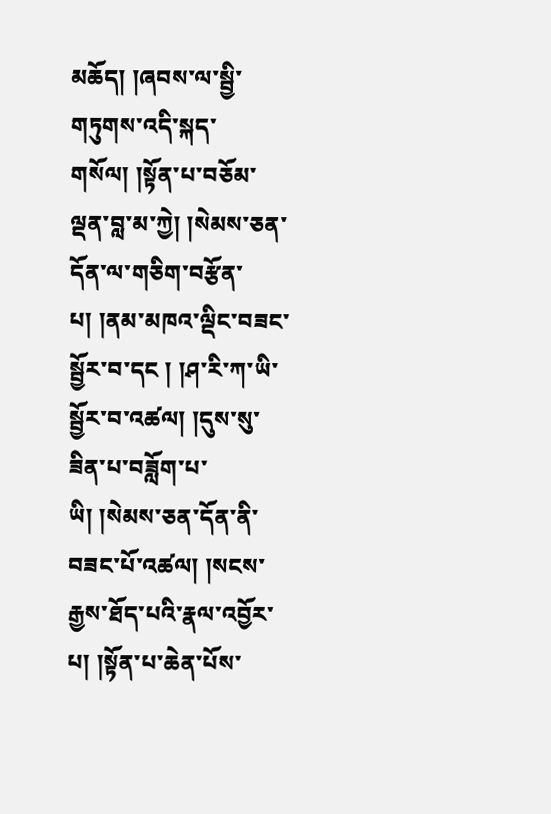མཆོད། །ཞབས་ལ་སྦྱི་གཏུགས་འདི་སྐད་གསོལ། །སྟོན་པ་བཅོམ་ལྡན་བླ་མ་ཀྱེ། །སེམས་ཅན་དོན་ལ་གཅིག་བརྩོན་པ། །ནམ་མཁའ་ལྡིང་བཟང་སྦྱོར་བ་དང ། །ཤ་རི་ཀ་ཡི་སྦྱོར་བ་འཚལ། །དུས་སུ་ཟིན་པ་བཟློག་པ་ཡི། །སེམས་ཅན་དོན་ནི་བཟང་པོ་འཚལ། །སངས་རྒྱས་ཐོད་པའི་རྣལ་འབྱོར་པ། །སྟོན་པ་ཆེན་པོས་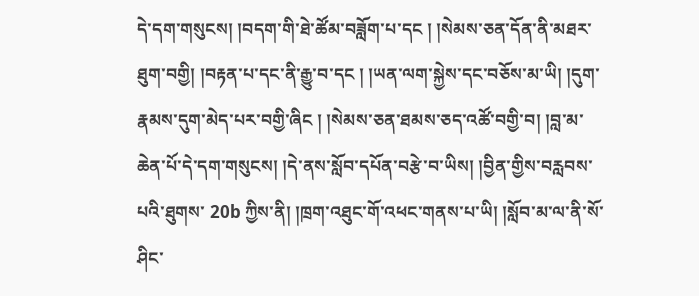དེ་དག་གསུངས། །བདག་གི་ཐེ་ཚོམ་བཟློག་པ་དང ། །སེམས་ཅན་དོན་ནི་མཐར་ཐུག་བགྱི། །བརྟན་པ་དང་ནི་རྒྱུ་བ་དང ། །ཡན་ལག་སྐྱེས་དང་བཅོས་མ་ཡི། །དུག་རྣམས་དུག་མེད་པར་བགྱི་ཞིང ། །སེམས་ཅན་ཐམས་ཅད་འཚོ་བགྱི་བ། །བླ་མ་ཆེན་པོ་དེ་དག་གསུངས། །དེ་ནས་སློབ་དཔོན་བརྩེ་བ་ཡིས། །བྱིན་གྱིས་བརླབས་པའི་ཐུགས་ 20b ཀྱིས་ནི། །ཁྲག་འཐུང་གོ་འཕང་གནས་པ་ཡི། །སློབ་མ་ལ་ནི་སོ་ཤིང་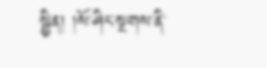སྦྱིན། །སོ་ཤིང་སྔགས་ནི་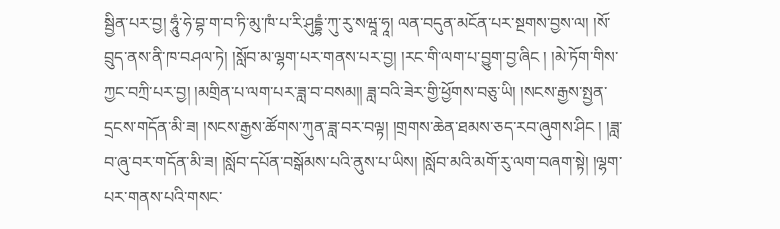སྦྱིན་པར་བྱ། ཧཱུཾ་ཧེ་བྷ་ག་བ་ཏི་མུ་ཁཾ་པ་རི་ཤུདྡྷཾ་ཀུ་རུ་སཝཱ་ཧཱ། ལན་བདུན་མངོན་པར་སྔགས་བྱས་ལ། །སོ་བྲུད་ནས་ནི་ཁ་བཤལ་ཏེ། །སློབ་མ་ལྷག་པར་གནས་པར་བྱ། །རང་གི་ལག་པ་བྱུག་བྱ་ཞིང ། །མེ་ཏོག་གིས་ཀྱང་བཀྲི་པར་བྱ། །མགྲིན་པ་ལག་པར་ཟླ་བ་བསམ།། ཟླ་བའི་ཟེར་གྱི་ཕྱོགས་བཅུ་ཡི། །སངས་རྒྱས་སྤྱན་དྲངས་གདོན་མི་ཟ། །སངས་རྒྱས་ཚོགས་ཀུན་ཟླ་བར་བལྟ། །གྲགས་ཆེན་ཐམས་ཅད་རབ་ཞུགས་ཤིང ། །ཟླ་བ་ཞུ་བར་གདོན་མི་ཟ། །སློབ་དཔོན་བསྒོམས་པའི་ནུས་པ་ཡིས། །སློབ་མའི་མགོ་རུ་ལག་བཞག་སྟེ། །ལྷག་པར་གནས་པའི་གསང་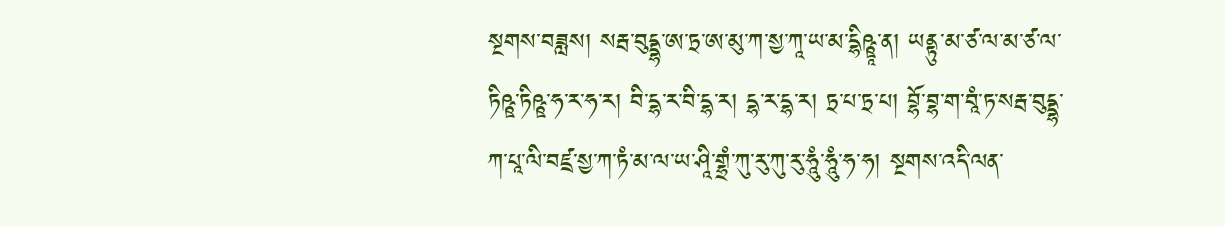སྔགས་བཟླས། སརྦ་བུདྡྷ་ཨ་ཏྲ་ཨ་མུ་ཀ་སྱ་ཀཱ་ཡ་མ་དྷིཥྛཱ་ན། ཡནྟུ་མ་ཙ་ལ་མ་ཙ་ལ་ཏིཥྛ་ཏིཥྛ་ཧ་ར་ཧ་ར། བི་དྷ་ར་བི་དྷ་ར། དྷ་ར་དྷ་ར། ཏྲ་པ་ཏྲ་པ། བྷོ་བྷ་ག་བཱཾ་ཏ་སརྦ་བུདྡྷ་ཀ་པཱ་ལི་བཛྲ་སྱ་ཀ་ཏཾ་མ་ལ་ཡ་ཤཱི་གྷྲཾ་ཀུ་རུ་ཀུ་རུ་ཧཱུཾ་ཧཱུཾ་ཧ་ཧ། སྔགས་འདི་ལན་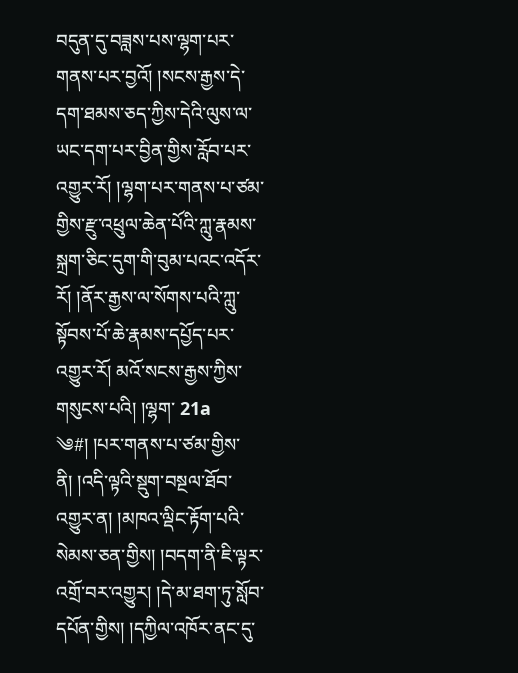བདུན་དུ་བཟླས་པས་ལྷག་པར་གནས་པར་བྱའོ། །སངས་རྒྱས་དེ་དག་ཐམས་ཅད་ཀྱིས་དེའི་ལུས་ལ་ཡང་དག་པར་བྱིན་གྱིས་རློབ་པར་འགྱུར་རོ། །ལྷག་པར་གནས་པ་ཙམ་གྱིས་རྫུ་འཕྲུལ་ཆེན་པོའི་ཀླུ་རྣམས་སྐྲག་ཅིང་དུག་གི་བུམ་པའང་འདོར་རོ། །ནོར་རྒྱས་ལ་སོགས་པའི་ཀླུ་སྟོབས་པོ་ཆེ་རྣམས་དཔྱོད་པར་འགྱུར་རོ། མའོ་སངས་རྒྱས་ཀྱིས་གསུངས་པའི། །ལྷག་ 21a ༄#། །པར་གནས་པ་ཙམ་གྱིས་ནི། །འདི་ལྟའི་སྡུག་བསྔལ་ཐོབ་འགྱུར་ན། །མཁའ་ལྡིང་རྟོག་པའི་སེམས་ཅན་གྱིས། །བདག་ནི་ཇི་ལྟར་འགྲོ་བར་འགྱུར། །དེ་མ་ཐག་ཏུ་སློབ་དཔོན་གྱིས། །དཀྱིལ་འཁོར་ནང་དུ་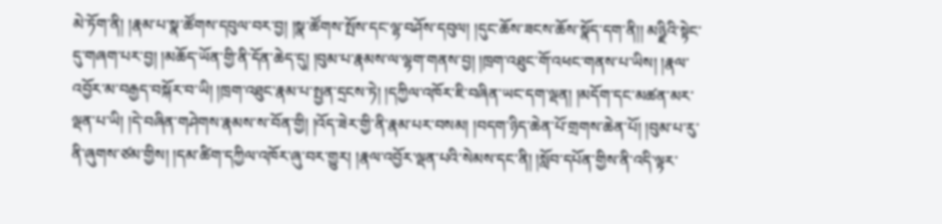མེ་ཏོག་ནི། །རྣམ་པ་སྣ་ཚོགས་དབུལ་བར་བྱ། །སྣ་ཚོགས་སྤོས་དང་ལྷ་བཤོས་དབུལ། །དུང་ཆོས་ཟངས་ཆོས་སྣོད་དག་ནི།། མཉྫིའི་སྟེང་དུ་གཞག་པར་བྱ། །མཆོད་ཡོན་གྱི་ནི་དོན་ཆེད་དུ། །བུམ་པ་རྣམས་ལ་ལྷག་གནས་བྱ། །ཁྲག་འཐུང་གོ་འཕང་གནས་པ་ཡིས། །རྣལ་འབྱོར་མ་བརྒྱད་བསྐོར་བ་ཡི། །ཁྲག་འཐུང་རྣམ་པ་སྤྱན་དྲངས་ཏེ། །དཀྱིལ་འཁོར་ཇི་བཞིན་ཡང་དག་ལྡན། །མདོག་དང་མཚན་མར་ལྡན་པ་ཡི། །དེ་བཞིན་གཤེགས་རྣམས་ས་བོན་གྱི། །འོད་ཟེར་གྱི་ནི་རྣམ་པར་བསམ། །བདག་ཉིད་ཆེན་པོ་གྲགས་ཆེན་པོ། །བུམ་པ་རུ་ནི་ཞུགས་ཙམ་གྱིས། །དམ་ཚིག་དཀྱིལ་འཁོར་ཞུ་བར་གྱུར། །རྣལ་འབྱོར་ལྡན་པའི་སེམས་དང་ནི། །སློབ་དཔོན་གྱིས་ནི་འདི་ལྟར་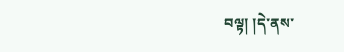བལྟ། །དེ་ནས་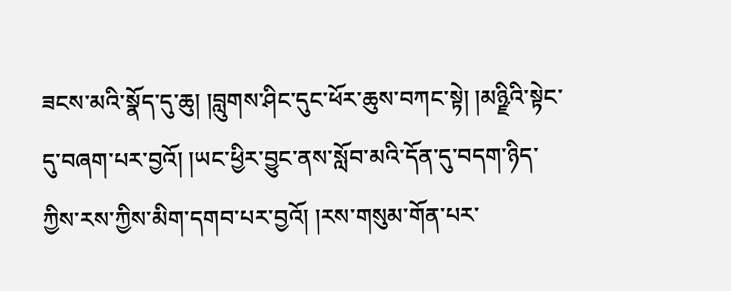ཟངས་མའི་སྣོད་དུ་ཆུ། །བླུགས་ཤིང་དུང་ཕོར་ཆུས་བཀང་སྟེ། །མཉྫིའི་སྟེང་དུ་བཞག་པར་བྱའོ། །ཡང་ཕྱིར་བྱུང་ནས་སློབ་མའི་དོན་དུ་བདག་ཉིད་ཀྱིས་རས་ཀྱིས་མིག་དགབ་པར་བྱའོ། །རས་གསུམ་གོན་པར་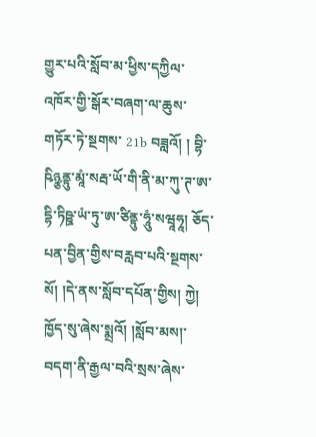གྱུར་པའི་སློབ་མ་ཕྱིས་དཀྱིལ་འཁོར་གྱི་སྒོར་བཞག་ལ་ཆུས་གཏོར་ཏེ་སྔགས་ 21b བཟླའོ། ། བྷི་ཥིཉྩནྟུ་མཱཾ་སརྦ་ཡོ་གི་ནི་མ་ཀུ་ཊ་ཨ་དྷི་ཏིཥྛ་ཡཾ་ཏུ་ཨ་ཙིནྟུ་ཧཱུཾ་སཝཱཧཱ། ཅོད་པན་བྱིན་གྱིས་བརླབ་པའི་སྔགས་སོ། །དེ་ནས་སློབ་དཔོན་གྱིས། ཀྱེ། ཁྱོད་སུ་ཞེས་སྨྲའོ། །སློབ་མས།་བདག་ནི་རྒྱལ་བའི་སྲས་ཞེས་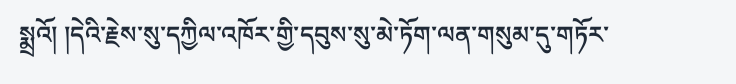སྨྲའོ། །དེའི་རྗེས་སུ་དཀྱིལ་འཁོར་གྱི་དབུས་སུ་མེ་ཏོག་ལན་གསུམ་དུ་གཏོར་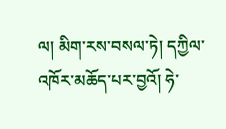ལ། མིག་རས་བསལ་ཏེ། དཀྱིལ་འཁོར་མཆོད་པར་བྱའོ། ཧེ་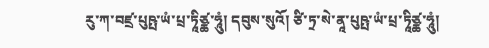རུ་ཀ་བཛྲ་པུཥྤ་ཡཾ་པྲ་ཏཱིཙྪ་ཧཱུཾ། དབུས་སུའོ། ཙི་ཏྲ་སེ་ནཱ་པུཥྤ་ཡཾ་པྲ་ཏཱིཙྪ་ཧཱུཾ།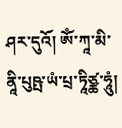ཤར་དུའོ། ཨོཾ་ཀཱ་མི་ནཱི་པུཥྤ་ཡཾ་པྲ་ཏཱིཙྪ་ཧཱུཾ།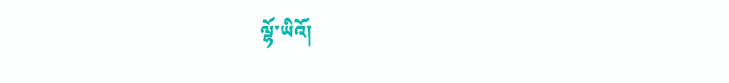ལྷོ་ཡིའོ།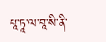པཱ་ཏཱ་ལ་བཱ་སི་ནི་